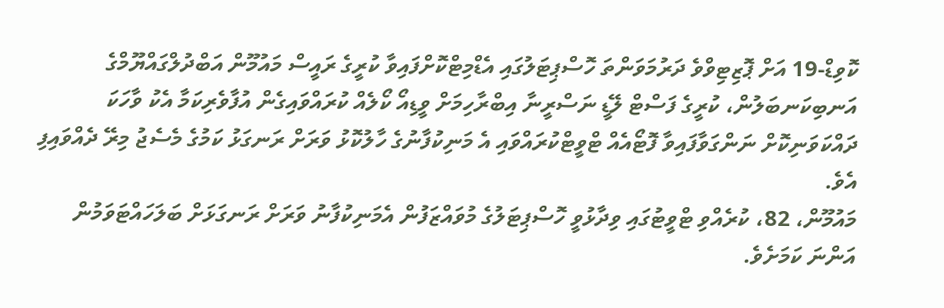ކޮވިޑް-19 އަށް ޕޮޒިޓިވްވެ ދަރުމަވަންތަ ހޮސްޕިޓަލުގައި އެޑްމިޓްކޮށްފައިވާ ކުރީގެ ރައީސް މައުމޫން އަބްދުލްގައްޔޫމްގެ އަނބިކަނބަލުން، ކުރީގެ ފަސްޓް ލޭޑީ ނަސްރީނާ އިބްރާހިމަށް ވީޑިއޯ ކޯލެއް ކުރައްވައިގެން އުފާވެރިކަމާ އެކު ވާހަކަ ދައްކަވަނިކޮށް ނަންގަވާފައިވާ ފޮޓޯއެއް ޓްވީޓްކުރައްވައި އެ މަނިކުފާނުގެ ހާލުކޮޅު ވަރަށް ރަނގަޅު ކަމުގެ މެސެޖު މިރޭ ދެއްވައިފި އެވެ.
މައުމޫން، 82، ކުރެއްވި ޓްވީޓުގައި ވިދާޅުވީ ހޮސްޕިޓަލުގެ މުވައްޒަފުން އެމަނިކުފާނު ވަރަށް ރަނގަޅަށް ބަލަހައްޓަވަމުން އަންނަ ކަމަށެވެ.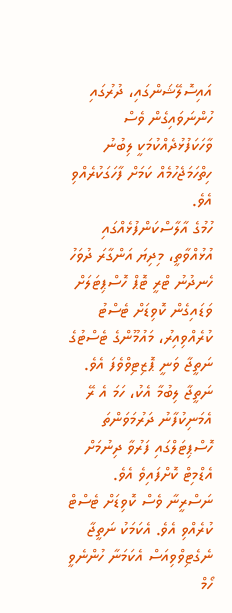އައިސޮލޭޝަންގައި، ދުރުގައި ހުންނަވައިގެން ވެސް ވާހަކަފުޅުދެއްކުމަކީ ލިބުނު ހިތްހަމަޖެހުމެއް ކަމަށް ފާހަގަކުރެއްވި އެވެ.
ހުމުގެ އާލާސްކަންފުޅެއްގައި އުޅުއްވާތީ، މިދިޔަ އަންގާރަ ދުވަހު ހެނދުނު ޓްރީ ޓޮޕް ހޮސްޕިޓަލަށް ވަޑައިގެން ކޮވިޑަށް ޓެސްޓު ކުރެއްވިއިރު، މައުމޫންގެ ޓެސްޓުގެ ނަތީޖާ ވަނީ ޕޮޒިޓިވްވެފަ އެވެ. ނަތީޖާ ލިބުމާ އެކު، ހަމަ އެ ރޭ އެމަނިކުފާނު ދަރުމަވަންތަ ހޮސްޕިޓަލްގައި ފަރުވާ ދިނުމަށް އެޑްމިޓް ކޮށްފައިވެ އެވެ.
ނަސްރީނާ ވެސް ކޮވިޑަށް ޓެސްޓް ކުރެއްވި އެވެ. އެކަމަކު ނަތީޖާ ނެގެޓިވްވިއަސް އެކަމަނާ ހުންނެވީ ހޯމް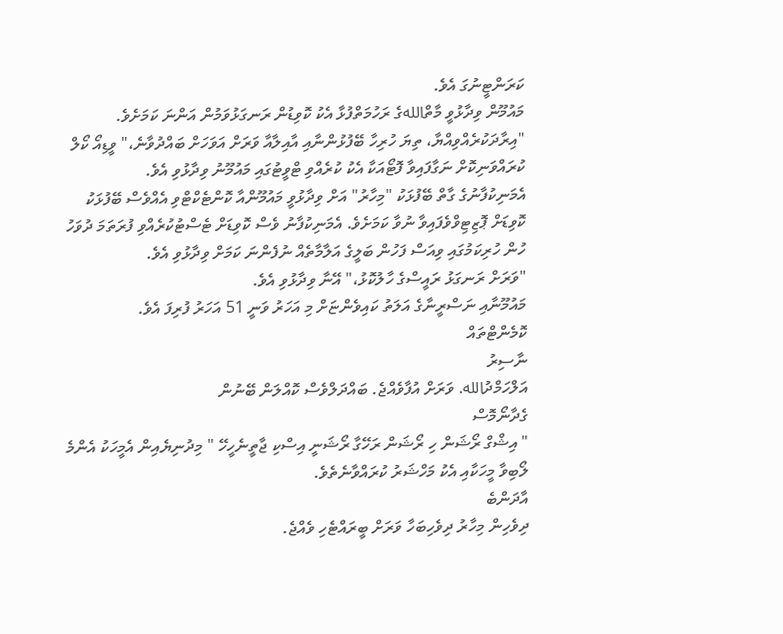ކަރަންޓީނުގަ އެވެ.
މައުމޫން ވިދާޅުވީ މާތްاللهގެ ރަހުމަތްފުޅާ އެކު ކޮވިޑުން ރަނގަޅުވަމުން އަންނަ ކަމަށެވެ.
"އިރާދަކުރެއްވިއްޔާ، ތިޔަ ހުރިހާ ބޭފުޅުންނާއި އާއިލާއާ ވަރަށް އަވަހަށް ބައްދުވާނެ،" ވީޑިއޯ ކޯލް ކުރައްވަނިކޮށް ނަގާފައިވާ ފޮޓޯއަކާ އެކު ކުރެއްވި ޓްވީޓުގައި މައުމޫނު ވިދާޅުވި އެވެ.
އެމަނިކުފާނުގެ ގާތް ބޭފުޅަކު "މިހާރު" އަށް ވިދާޅުވީ މައުމޫންއާ ކޮންޓެކްޓްވި އެއްވެސް ބޭފުޅަކު ކޮވިޑަށް ޕޮޒިޓިވްވެފައިވާ ނުވާ ކަމަށެވެ. އެމަނިކުފާނު ވެސް ކޮވިޑަށް ޓެސްޓުކުރެއްވި ފުރަތަމަ ދުވަހު ހުން ހުރިކަމުގައި ވިއަސް ފަހުން ބަލީގެ އަލާމާތެއް ނުފެންނަ ކަމަށް ވިދާޅުވި އެވެ.
"ވަރަށް ރަނގަޅު ރައީސްގެ ހާލުކޮޅު،" އޭނާ ވިދާޅުވި އެވެ.
މައުމޫނާއި ނަސްރީނާގެ އަލަތު ކައިވެންޏަށް މި އަހަރު ވަނީ 51 އަހަރު ފުރިފަ އެވެ.
ކޮމެންޓްތައް
ނާސިރު
އަލްހަމްދުالله. ވަރަށް އުފާވެއްޖެ. ބައްދަލްވެސް ކޮއްލަން ބޭނުން
ގެދާނޯމޮސް
" އިޝްގް ރޯޝަން ހި ރޯޝަން ރަހޭގާ ރޯޝަނީ އިސްކި ޖާތީނެހީހޭ " މިދުނިޔެއިން އެމީހަކު އެންމެ ލޯބިވާ މީހަކާއި އެކު މަހްޝަރު ކުރައްވާނެތެވެ.
އާދަންބެ
ދިވެހިން މިހާރު ދިވެހިބަހާ ވަރަށް ބީރައްޓެހި ވެއްޖެ.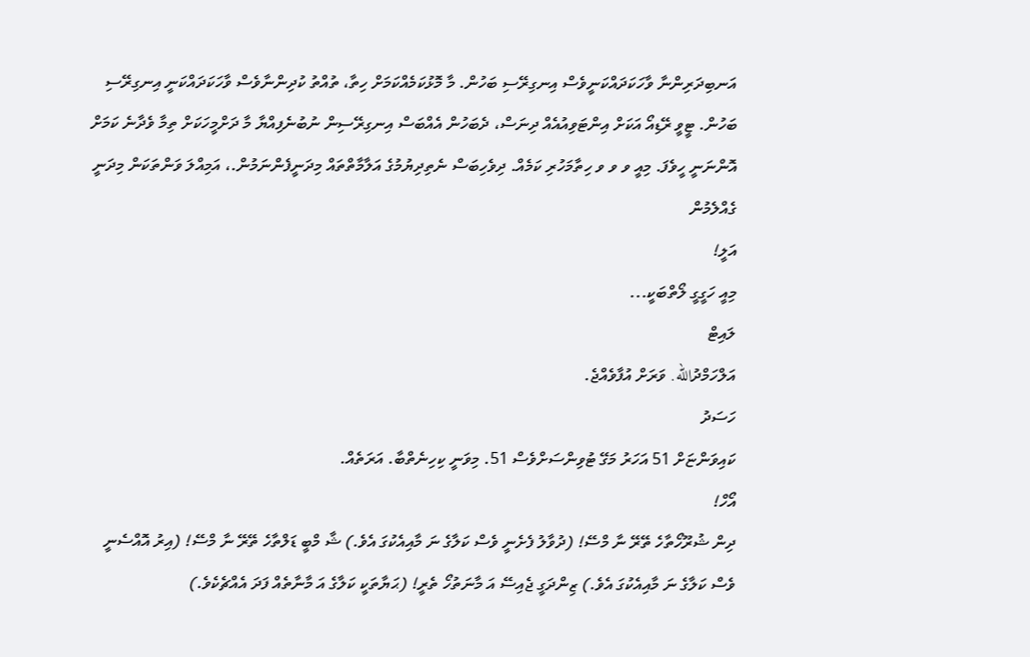އަނބިދަރިންނާ ވާހަކަދައްކަނީވެސް އިނގިރޭސި ބަހުން. މާ މޮޅުކަމެއްކަމަށް ހިތާ، ތުއްތު ކުދިންނާވެސް ވާހަކަދައްކަނީ އިނގިރޭސި ބަހުން. ޓީވީ ރޭޑިއޯ އަކަށް އިންޓަވިއުއެއް ދިނަސް، ދެބަހުން އެއްބަސް އިނގިރޭސިން ނުބުނެފިއްޔާ މާ ދަށްމީހަކަށް ތިމާ ވެދާނެ ކަމަށް އޮންނަނީ ހީވެފަ. މިއީ ވ ވ ވ ހިތާމަހުރި ކަމެއް. ދިވެހިބަސް ނެތިދިޔުމުގެ އަލާމާތްތައް މިދަނީފެންނަމުން.، އަމިއްލަ ވަންތަކަން މިދަނީ ގެއްލެމުން
އަލީ!
މިއީ ހަގީގީ ލޯތްބަކީ...
ލައިޓް
އަލްހަމްދުالله. ވަރަށް އުފާވެއްޖެ.
ހަސަދު
ކައިވަންޏަށް 51 އަހަރު މަގޭ ޓުވިންސަށްވެސް 51. މިވަނީ ކިހިނެތްބާ. އަރަތެއް.
އޯހް!
ދިން ޝުރޫހޯތާހެ ތޭރޭ ނާ މްސޭ! (ދުވާލު ފެށެނީ ވެސް ކަލާގެ ނަ މާއިއެކުގަ އެވެ.) ޝާ މްބީ ޑަލްތާހެ ތޭރޭ ނާ މްސޭ! (އިރު އޮއްސެނީ ވެސް ކަލާގެ ނަ މާއިއެކުގަ އެވެ.) ޒިންދަގީ ޖެއިސޭ އަ މާނަތުހޯ ތެރީ! (ޙަޔާތަކީ ކަލާގެ އަ މާނާތެއް ފަދަ އެއްޗެކެވެ.)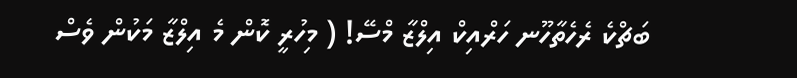ބަޗްކެ ރެހެތާހޫނ ހަރްއިކް އިލްޒާ މްސޭ! ( މިހުރީ ކޮން މެ އިލްޒާ މަކުން ވެސް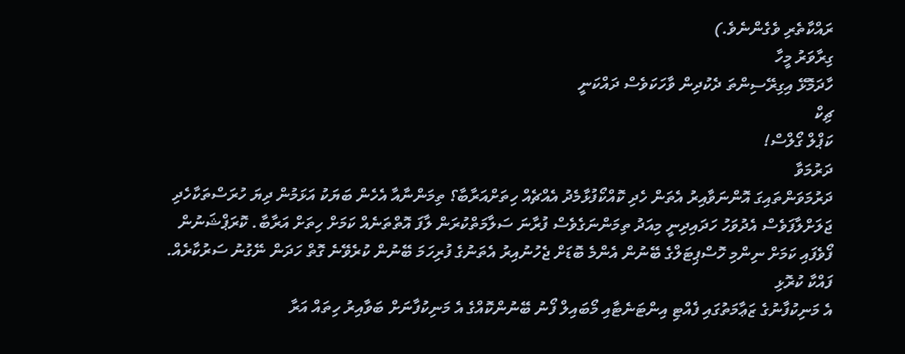ރައްކާތެރި ވެގެންނެވެ.)
ގިރާވަރު މީހާ
ހާދަމޮޅޭ އިގިރޭސިންތަ ދެކުދިން ވާހަކަވެސް ދައްކަނީ
ޗިކް
ކަޕްލް ގޯލްސް!
ދަރުމަވާ
ދަރުމަވަންތައިގަ އޮންނަވާއިރު އެތަން ހެދި ކޮއްކޯފުޅާމެދު އެއްޗެއް ހިތަށްއަރާބާ؟ ތިމަންނާއާ އެހެން ބަޔަކު އަޅަމުން ދިޔަ ހުރަސްތަކާހެދި ޖަލަށްލާފަވެސް އެދުވަހު ހަދައިދިނީ މިއަދު ތިމަންނަގެވެސް ފުރާނަ ސަލާމަތްކުރަން ލާފަ އޮތްތަނެއް ކަމަށް ހިތަށް އަރާބާ. ކޮރަޕްޝަނުން ފޯވެފައި ކަމަށް ނިންމި ހޮސްޕިޓަލްގެ ބޭނުން އެންމެ ބޮޑަށް ޖެހުނުއިރު އެތަނުގެ ފުރިހަމަ ބޭނުން ކުރެވޭނެ ގޮތް ހަދަން ނޭގުނު ސަރުކާރެއް.
ފައްކާ ކުރޮޅި
އެ މަނިކުފާނުގެ ޒަޢާމަތުގައި ފެއްޓި އިންޓަނެޓާއި މޯބައިލް ފޯނު ބޭނުންކޮއްގެ އެ މަނިކުފާނަށް ބަވާއިރު ހިތައް އަރާ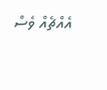އެއްޗެއް ވެސް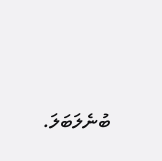ބުނެލަބަލަ.